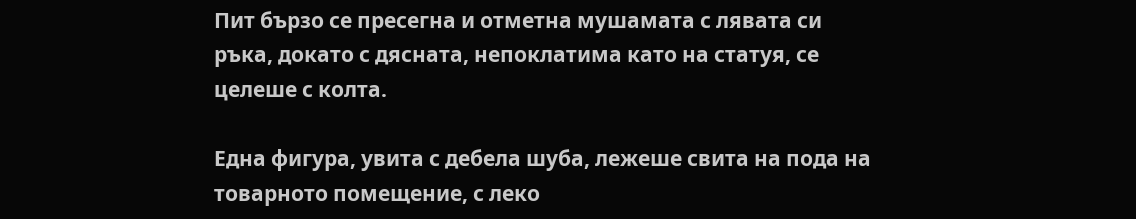Пит бързо се пресегна и отметна мушамата с лявата си ръка, докато с дясната, непоклатима като на статуя, се целеше с колта.

Една фигура, увита с дебела шуба, лежеше свита на пода на товарното помещение, с леко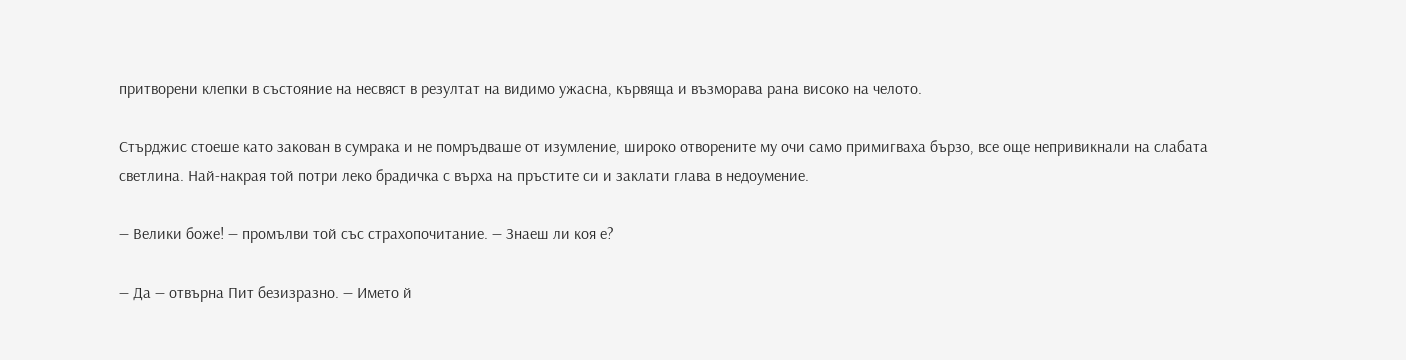притворени клепки в състояние на несвяст в резултат на видимо ужасна, кървяща и възморава рана високо на челото.

Стърджис стоеше като закован в сумрака и не помръдваше от изумление, широко отворените му очи само примигваха бързо, все още непривикнали на слабата светлина. Най-накрая той потри леко брадичка с върха на пръстите си и заклати глава в недоумение.

— Велики боже! — промълви той със страхопочитание. — Знаеш ли коя е?

— Да — отвърна Пит безизразно. — Името й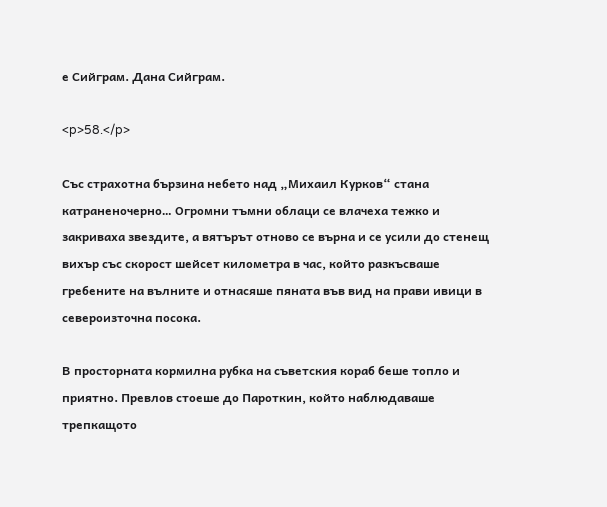е Сийграм. Дана Сийграм.

<p>58.</p>

Със страхотна бързина небето над „Михаил Курков“ стана катраненочерно… Огромни тъмни облаци се влачеха тежко и закриваха звездите, а вятърът отново се върна и се усили до стенещ вихър със скорост шейсет километра в час, който разкъсваше гребените на вълните и отнасяше пяната във вид на прави ивици в североизточна посока.

В просторната кормилна рубка на съветския кораб беше топло и приятно. Превлов стоеше до Пароткин, който наблюдаваше трепкащото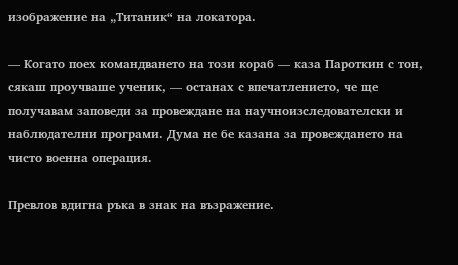изображение на „Титаник“ на локатора.

— Когато поех командването на този кораб — каза Пароткин с тон, сякаш проучваше ученик, — останах с впечатлението, че ще получавам заповеди за провеждане на научноизследователски и наблюдателни програми. Дума не бе казана за провеждането на чисто военна операция.

Превлов вдигна ръка в знак на възражение.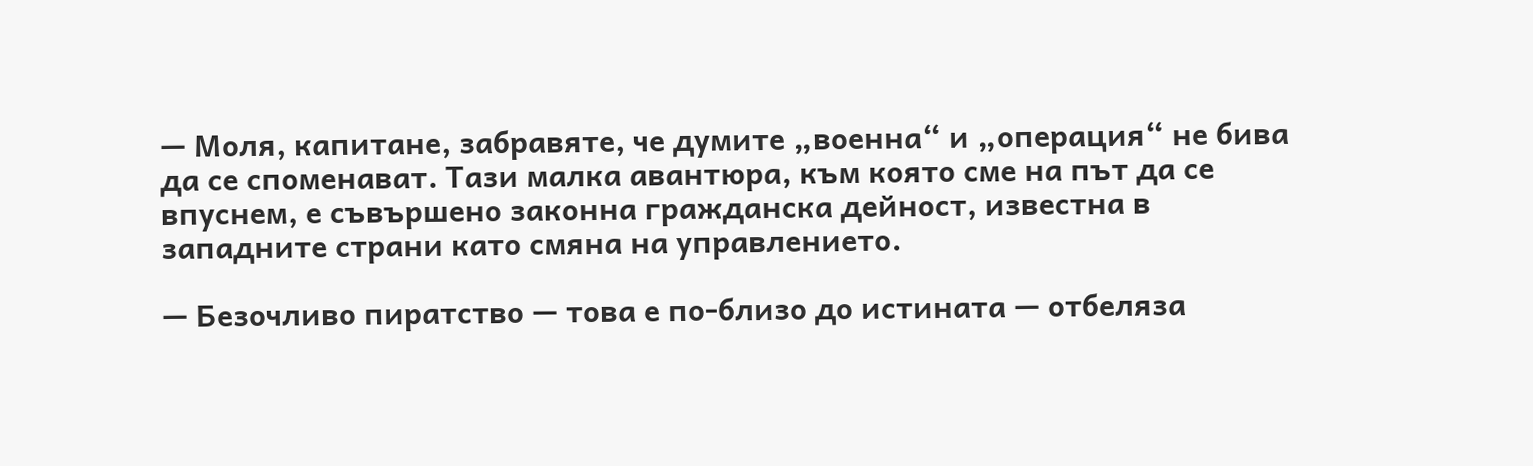— Моля, капитане, забравяте, че думите „военна“ и „операция“ не бива да се споменават. Тази малка авантюра, към която сме на път да се впуснем, е съвършено законна гражданска дейност, известна в западните страни като смяна на управлението.

— Безочливо пиратство — това е по-близо до истината — отбеляза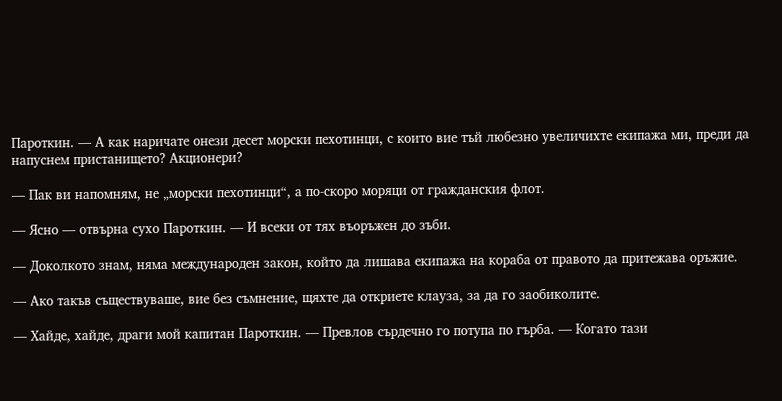Пароткин. — А как наричате онези десет морски пехотинци, с които вие тъй любезно увеличихте екипажа ми, преди да напуснем пристанището? Акционери?

— Пак ви напомням, не „морски пехотинци“, а по-скоро моряци от гражданския флот.

— Ясно — отвърна сухо Пароткин. — И всеки от тях въоръжен до зъби.

— Доколкото знам, няма международен закон, който да лишава екипажа на кораба от правото да притежава оръжие.

— Ако такъв съществуваше, вие без съмнение, щяхте да откриете клауза, за да го заобиколите.

— Хайде, хайде, драги мой капитан Пароткин. — Превлов сърдечно го потупа по гърба. — Когато тази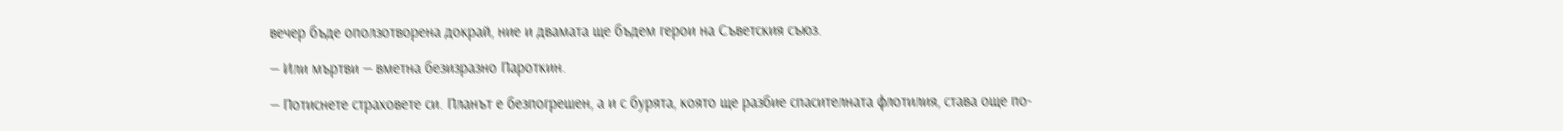вечер бъде оползотворена докрай, ние и двамата ще бъдем герои на Съветския съюз.

— Или мъртви — вметна безизразно Пароткин.

— Потиснете страховете си. Планът е безпогрешен, а и с бурята, която ще разбие спасителната флотилия, става още по-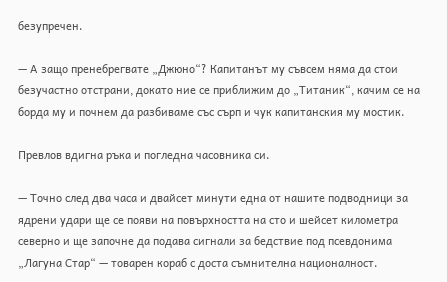безупречен.

— А защо пренебрегвате „Джюно“? Капитанът му съвсем няма да стои безучастно отстрани, докато ние се приближим до „Титаник“, качим се на борда му и почнем да разбиваме със сърп и чук капитанския му мостик.

Превлов вдигна ръка и погледна часовника си.

— Точно след два часа и двайсет минути една от нашите подводници за ядрени удари ще се появи на повърхността на сто и шейсет километра северно и ще започне да подава сигнали за бедствие под псевдонима „Лагуна Стар“ — товарен кораб с доста съмнителна националност.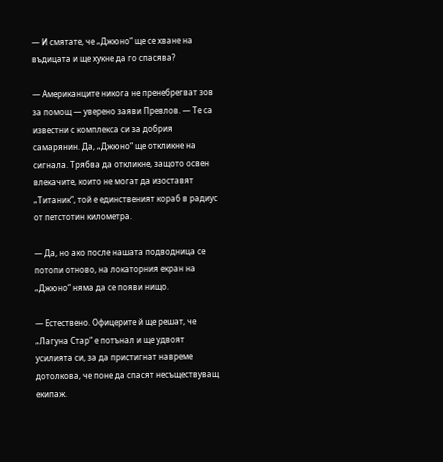— И смятате, че „Джюно“ ще се хване на въдицата и ще хукне да го спасява?

— Американците никога не пренебрегват зов за помощ — уверено заяви Превлов. — Те са известни с комплекса си за добрия самарянин. Да, „Джюно“ ще откликне на сигнала. Трябва да откликне, защото освен влекачите, които не могат да изоставят „Титаник“, той е единственият кораб в радиус от петстотин километра.

— Да, но ако после нашата подводница се потопи отново, на локаторния екран на „Джюно“ няма да се появи нищо.

— Естествено. Офицерите й ще решат, че „Лагуна Стар“ е потънал и ще удвоят усилията си, за да пристигнат навреме дотолкова, че поне да спасят несъществуващ екипаж.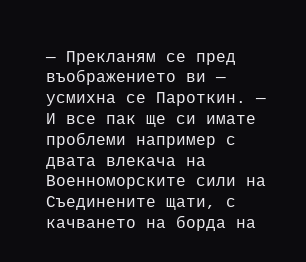— Прекланям се пред въображението ви — усмихна се Пароткин. — И все пак ще си имате проблеми например с двата влекача на Военноморските сили на Съединените щати, с качването на борда на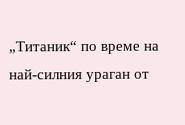„Титаник“ по време на най-силния ураган от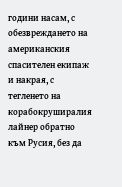години насам, с обезвреждането на американския спасителен екипаж и накрая, с тегленето на корабокруширалия лайнер обратно към Русия, без да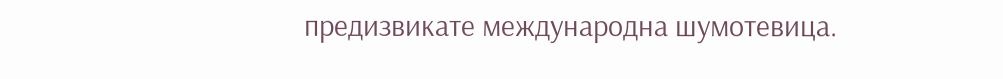предизвикате международна шумотевица.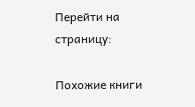Перейти на страницу:

Похожие книги